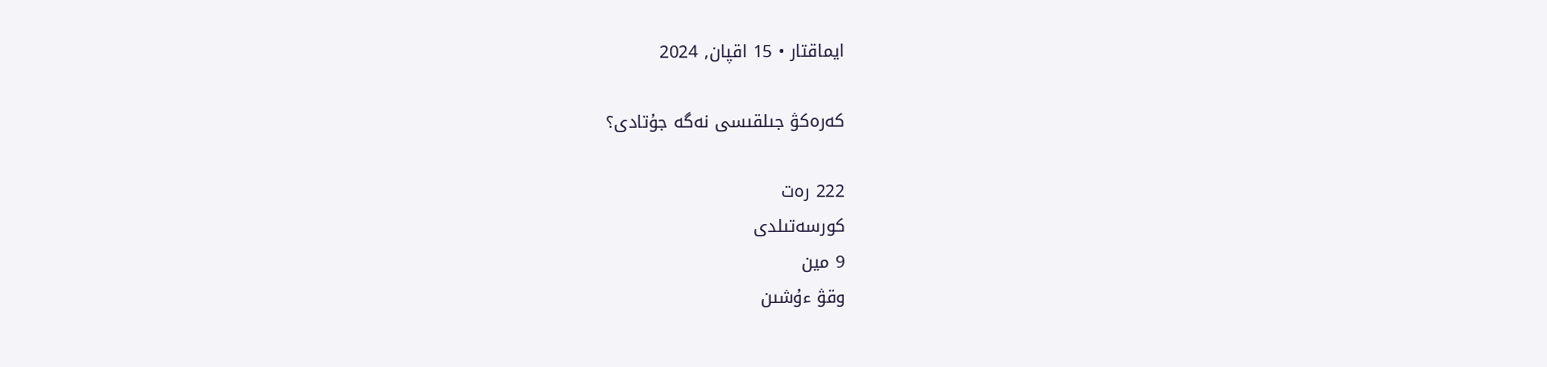ايماقتار • 15 اقپان, 2024

كەرەكۋ جىلقىسى نەگە جۇتادى؟

222 رەت
كورسەتىلدى
9 مين
وقۋ ءۇشىن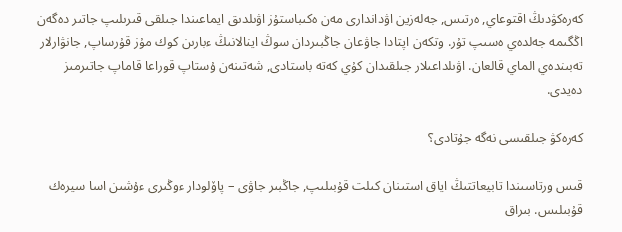كەرەكۋدىڭ اقتوعاي, ەرتىس, جەلەزين اۋداندارى مەن ەكىباستۇز اۋىلدىق ايماعىندا جىلقى قىرىلىپ جاتىر دەگەن اڭگىمە جەلدەي ەسىپ تۇر. وتكەن اپتادا جاۋعان جاڭبىردان سوڭ اينالانىڭ ءبارىن كوك مۇز قۇرساپ, جانۋارلار تەبىندەي الماي قالعان. اۋىلداعىلار جىلقىدان كۇي كەتە باستادى, شەتىنەن ۇستاپ قوراعا قاماپ جاتىرمىز دەيدى.

كەرەكۋ جىلقىسى نەگە جۇتادى؟

قىس ورتاسىندا تابيعاتتىڭ اياق استىنان كىلت قۇبىلىپ, جاڭبىر جاۋى – پاۆلودار ءوڭىرى ءۇشىن اسا سيرەك قۇبىلىس. بىراق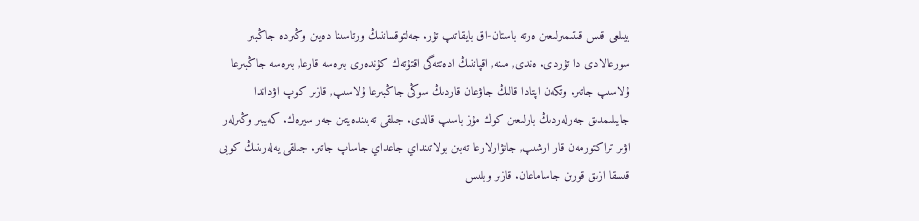بيىلعى قىس قىتىمىرلىعىن ەرتە باستان-اق بايقاتىپ تۇر. جەلتوقساننىڭ ورتاسىنا دەيىن وڭىردە جاڭبىر سورعالادى دا تۇردى. ەندى, مىنە, اقپاننىڭ ادەتتەگى اقتۇتەك كۇندەرى بىرەسە قارعا, بىرەسە جاڭبىرعا ۇلاسىپ جاتىر. وتكەن اپتادا قالىڭ جاۋعان قاردىڭ سوڭى جاڭبىرعا ۇلاسىپ, قازىر كوپ اۋداندا جايىلىمدىق جەرلەردىڭ بارلىعىن كوك مۇز باسىپ قالدى. جىلقى تەبىندەيتىن جەر سيرەك. كەيبىر وڭىرلەر اۋىر تراكتورمەن قار ارشىپ, جانۋارلارعا تەبىن بولاتىنداي جاعداي جاساپ جاتىر. جىلقى يەلەرىنىڭ كوبى قىسقا ازىق قورىن جاساماعان. قازىر وبلىس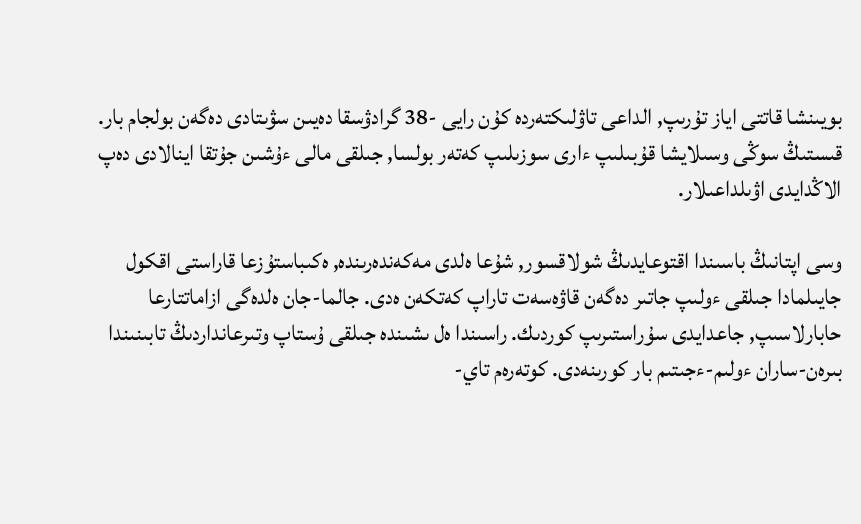بويىنشا قاتتى اياز تۇرىپ, الداعى تاۋلىكتەردە كۇن رايى -38 گرادۋسقا دەيىن سۋىتادى دەگەن بولجام بار. قىستىڭ سوڭى وسىلايشا قۇبىلىپ ءارى سوزىلىپ كەتەر بولسا, جىلقى مالى ءۇشىن جۇتقا اينالادى دەپ الاڭدايدى اۋىلداعىلار.

وسى اپتانىڭ باسىندا اقتوعايدىڭ شولاقسور, شۇعا ەلدى مەكەندەرىندە, ەكىباستۇزعا قاراستى اقكول جايىلمادا جىلقى ءولىپ جاتىر دەگەن قاۋەسەت تاراپ كەتكەن ەدى. جالما-جان ەلدەگى ازاماتتارعا حابارلاسىپ, جاعدايدى سۇراستىرىپ كوردىك. راسىندا ەل ىشىندە جىلقى ۇستاپ وتىرعانداردىڭ تابىنىندا بىرەن-ساران ءولىم-ءجىتىم بار كورىنەدى. كوتەرەم تاي-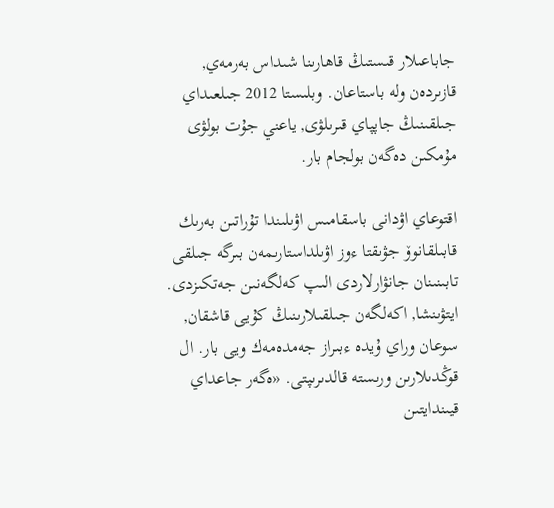جاباعىلار قىستىڭ قاھارىنا شىداس بەرمەي, قازىردەن ولە باستاعان. وبلىستا 2012 جىلعىداي جىلقىنىڭ جاپپاي قىرىلۋى, ياعني جۇت بولۋى مۇمكىن دەگەن بولجام بار.

اقتوعاي اۋدانى باسقامىس اۋىلىندا تۇراتىن بەرىك قابىلقانوۆ جۋىقتا ءوز اۋىلداستارىمەن بىرگە جىلقى تابىنىنان جانۋارلاردى الىپ كەلگەنىن جەتكىزدى. ايتۋىنشا, اكەلگەن جىلقىلارىنىڭ كۇيى قاشقان, سوعان وراي ۇيدە ءبىراز جەمدەمەك ويى بار. ال قوڭدىلارىن ورىستە قالدىرىپتى. «ەگەر جاعداي قيىندايتىن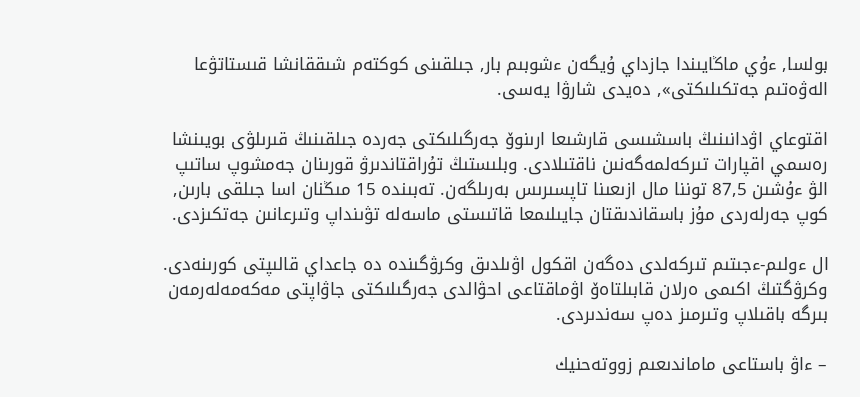بولسا, ءۇي ماڭايىندا جازداي ۇيگەن ءشوبىم بار, جىلقىنى كوكتەم شىققانشا قىستاتۋعا الەۋەتىم جەتكىلىكتى», دەيدى شارۋا يەسى.

اقتوعاي اۋدانىنىڭ باسشىسى قارشىعا ارىنوۆ جەرگىلىكتى جەردە جىلقىنىڭ قىرىلۋى بويىنشا رەسمي اقپارات تىركەلمەگەنىن ناقتىلادى. وبلىستىڭ تۇراقتاندىرۋ قورىنان جەمشوپ ساتىپ الۋ ءۇشىن 87,5 توننا مال ازىعىنا تاپسىرىس بەرىلگەن. تەبىندە 15 مىڭنان اسا جىلقى بارىن, كوپ جەرلەردى مۇز باسقاندىقتان جايىلىمعا قاتىستى ماسەلە تۋىنداپ وتىرعانىن جەتكىزدى.

ال ءولىم-ءجىتىم تىركەلدى دەگەن اقكول اۋىلدىق وكرۋگىندە دە جاعداي قالىپتى كورىنەدى. وكرۋگتىڭ اكىمى ەرلان قابىلتاەۆ اۋماقتاعى احۋالدى جەرگىلىكتى جاۋاپتى مەكەمەلەرمەن بىرگە باقىلاپ وتىرمىز دەپ سەندىردى.

– ءاۋ باستاعى ماماندىعىم زووتەحنيك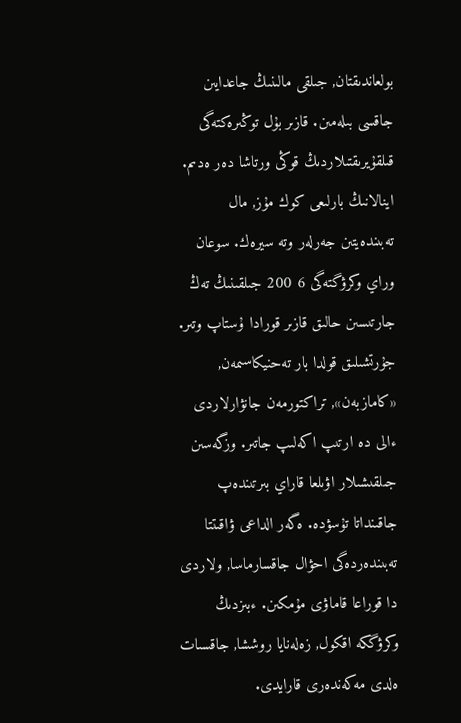بولعاندىقتان, جىلقى مالىنىڭ جاعدايىن جاقسى بىلەمىن. قازىر بۇل توڭىرەكتەگى قىلقۇيرىقتىلاردىڭ قوڭى ورتاشا دەر ەدىم. اينالانىڭ بارلىعى كوك مۇز, مال تەبىندەيتىن جەرلەر وتە سيرەك. سوعان وراي وكرۋگتەگى 6 200 جىلقىنىڭ تەڭ جارتىسىن حالىق قازىر قورادا ۇستاپ وتىر. جۇرتشىلىق قولدا بار تەحنيكاسىمەن, «كامازبەن», تراكتورمەن جانۋارلاردى ءالى دە ارتىپ اكەلىپ جاتىر. وزگەسىن جىلقىشىلار اۋىلعا قاراي بىرتىندەپ جاقىنداتا تۇسۋدە. ەگەر الداعى ۋاقىتتا تەبىندەردەگى احۋال جاقسارماسا, ولاردى دا قوراعا قاماۋى مۇمكىن. ءبىزدىڭ وكرۋگكە اقكول, زەلەنايا روششا, جاقسىات ەلدى مەكەندەرى قارايدى.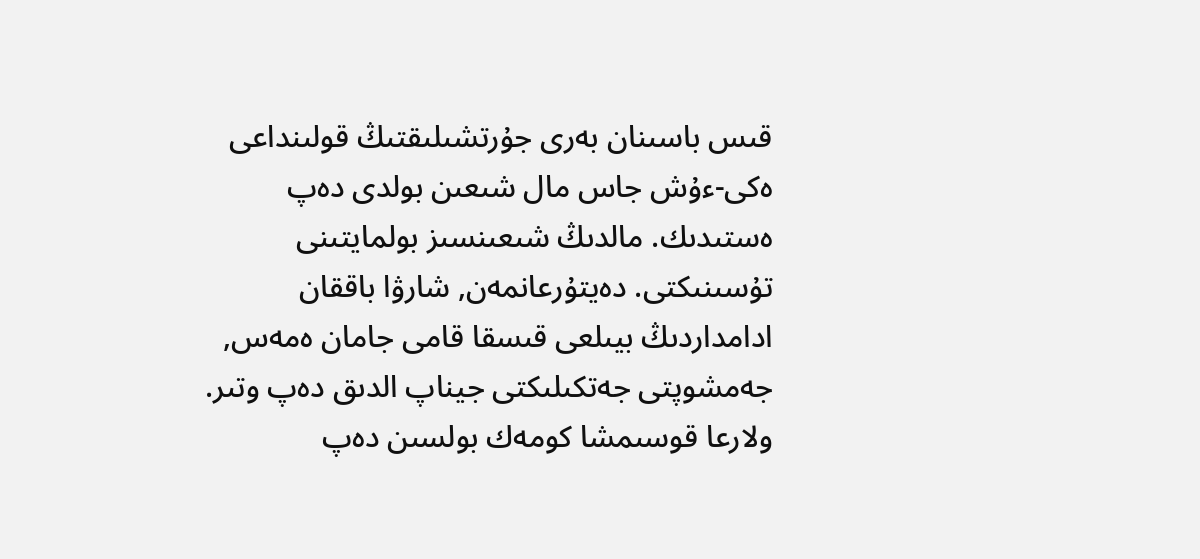قىس باسىنان بەرى جۇرتشىلىقتىڭ قولىنداعى ەكى-ءۇش جاس مال شىعىن بولدى دەپ ەستىدىك. مالدىڭ شىعىنسىز بولمايتىنى تۇسىنىكتى. دەيتۇرعانمەن, شارۋا باققان ادامداردىڭ بيىلعى قىسقا قامى جامان ەمەس, جەمشوپتى جەتكىلىكتى جيناپ الدىق دەپ وتىر. ولارعا قوسىمشا كومەك بولسىن دەپ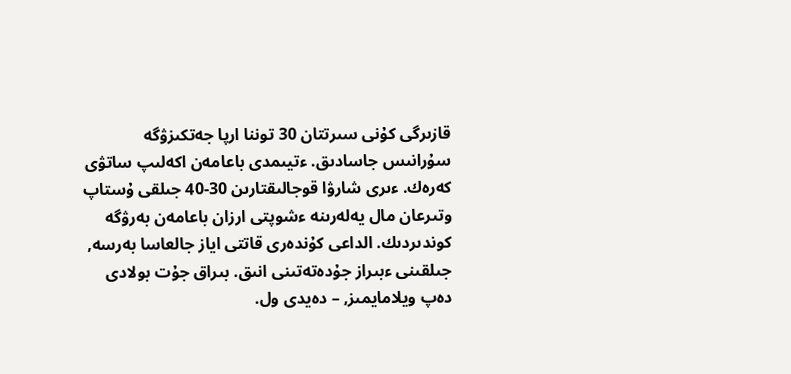قازىرگى كۇنى سىرتتان 30 توننا ارپا جەتكىزۋگە سۇرانىس جاسادىق. ءتيىمدى باعامەن اكەلىپ ساتۋى كەرەك. ءىرى شارۋا قوجالىقتارىن 30-40 جىلقى ۇستاپ وتىرعان مال يەلەرىنە ءشوپتى ارزان باعامەن بەرۋگە كوندىردىك. الداعى كۇندەرى قاتتى اياز جالعاسا بەرسە, جىلقىنى ءبىراز جۇدەتەتىنى انىق. بىراق جۇت بولادى دەپ ويلامايمىز, – دەيدى ول.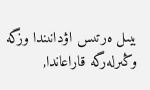بيىل ەرتىس اۋدانىندا وزگە وڭىرلەرگە قاراعاندا,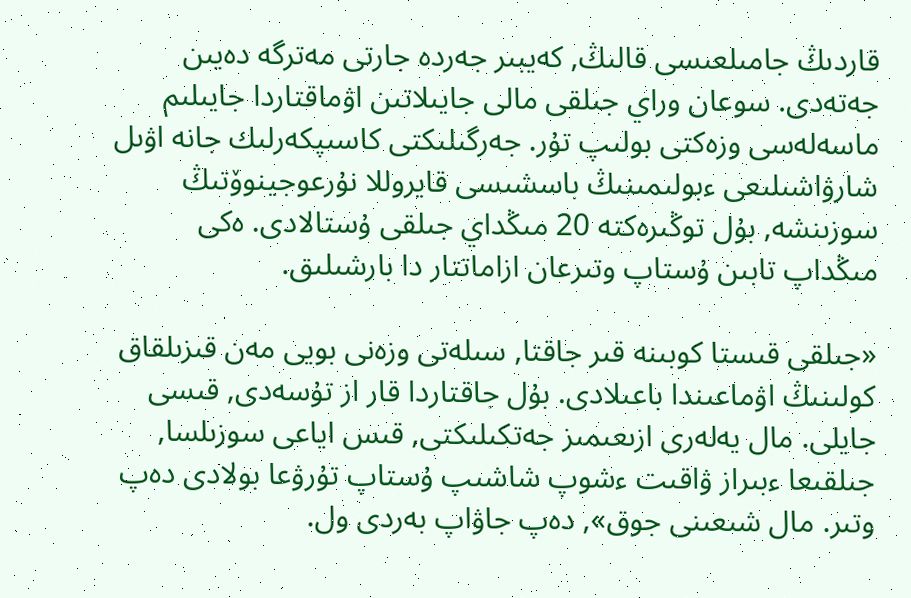قاردىڭ جامىلعىسى قالىڭ, كەيبىر جەردە جارتى مەترگە دەيىن جەتەدى. سوعان وراي جىلقى مالى جايىلاتىن اۋماقتاردا جايىلىم ماسەلەسى وزەكتى بولىپ تۇر. جەرگىلىكتى كاسىپكەرلىك جانە اۋىل شارۋاشىلىعى ءبولىمىنىڭ باسشىسى قايروللا نۇرعوجينوۆتىڭ سوزىنشە, بۇل توڭىرەكتە 20 مىڭداي جىلقى ۇستالادى. ەكى مىڭداپ تابىن ۇستاپ وتىرعان ازاماتتار دا بارشىلىق.

«جىلقى قىستا كوبىنە قىر جاقتا, سىلەتى وزەنى بويى مەن قىزىلقاق كولىنىڭ اۋماعىندا باعىلادى. بۇل جاقتاردا قار از تۇسەدى, قىسى جايلى. مال يەلەرى ازىعىمىز جەتكىلىكتى, قىس اياعى سوزىلسا, جىلقىعا ءبىراز ۋاقىت ءشوپ شاشىپ ۇستاپ تۇرۋعا بولادى دەپ وتىر. مال شىعىنى جوق», دەپ جاۋاپ بەردى ول.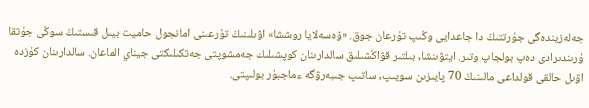جەلەزيندەگى جۇرتتىڭ دا جاعدايى وڭىپ تۇرعان جوق. «ۆەسەلايا روششا» اۋىلىنىڭ تۇرعىنى امانجول حاميت بيىل قىستىڭ سوڭى جۇتقا ۇرىندىرادى دەپ بولجاپ وتىر. ايتۋىنشا, بىلتىر قۋاڭشىلىق سالدارىنان كوپشىلىك جەمشوپتى جەتكىلىكتى جيناي الماعان. سالدارىنان كۇزدە اۋىل حالقى قولداعى مالىنىڭ 70 پايىزىن سويىپ, ساتىپ جىبەرۋگە ءماجبۇر بولىپتى.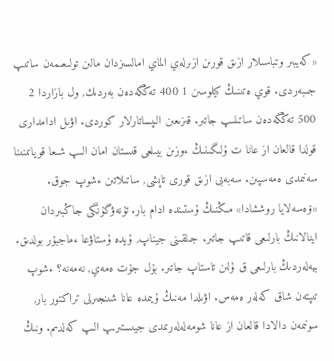«كەيبىر وتباسىلار ازىق قورىن ازىرلەي الماي امالسىزدان مالىن تولىعىمەن ساتىپ جىبەردى. قوي ەتىنىڭ كيلوسىن 1 400 تەڭگەدەن بەردىك, ول بازاردا 2 500 تەڭگەدەن ساتىلىپ جاتىر. قىزىعىن الىپساتارلار كوردى. اۋىل ادامدارى قولدا قالعان از عانا ت ۇلىگىنىڭ ءوزىن بيىلعى قىستان امان الىپ شىعا قوياتىنىنا سەنىمدى ەمەسپىن. سەبەبى ازىق قورى تاپشى, ساتىلاتىن ءشوپ جوق. «ۆەسەلايا روششادا» مىڭنىڭ ۇستىندە ادام بار. تۇنەۋگۇنگى جاڭبىردان اينالانىڭ بارلىعى قاتىپ جاتىر. جىلقىنى جيناپ, ۇيدە ۇستاۋعا ءماجبۇر بولدىق. بيەلەردىڭ بارلىعى ق ۇلىن تاستاپ جاتىر. بۇل جۇت ەمەي, نەمەنە؟ ءشوپ تىپتەن شاق كەلەر ەمەس. اۋىلدا مەنىڭ ۇيىمدە عانا شىنجىرلى تراكتور بار, سونىمەن دالادا قالعان از عانا شومەلەلەرىمدى جيىستىرىپ الىپ كەلدىم. ونىڭ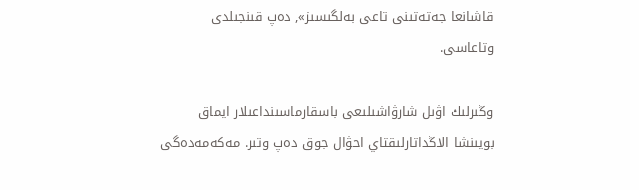قاشانعا جەتەتىنى تاعى بەلگىسىز», دەپ قىنجىلدى وتاعاسى.

وڭىرلىك اۋىل شارۋاشىلىعى باسقارماسىنداعىلار ايماق بويىنشا الاڭداتارلىقتاي احۋال جوق دەپ وتىر. مەكەمەدەگى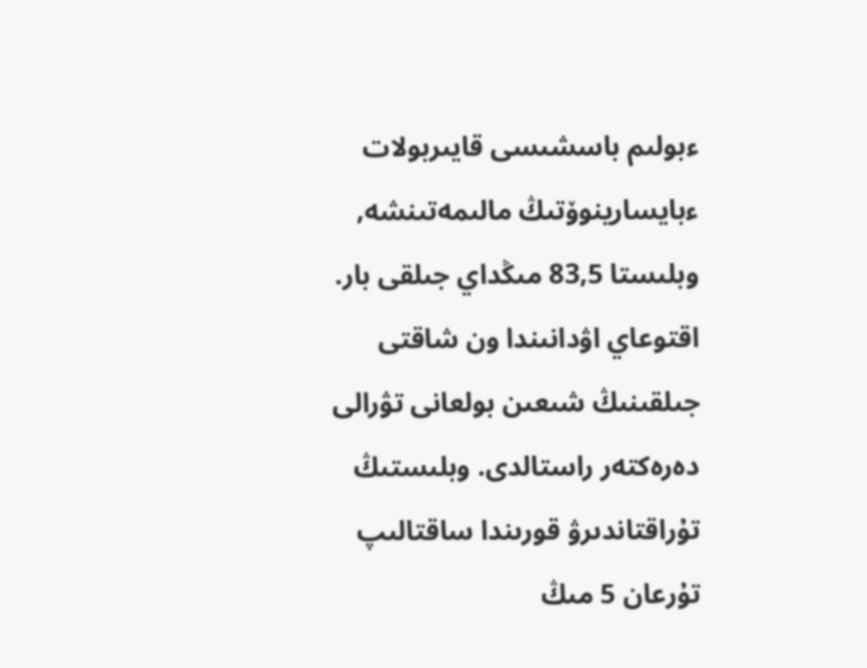ءبولىم باسشىسى قايىربولات ءبايسارينوۆتىڭ مالىمەتىنشە, وبلىستا 83,5 مىڭداي جىلقى بار. اقتوعاي اۋدانىندا ون شاقتى جىلقىنىڭ شىعىن بولعانى تۋرالى دەرەكتەر راستالدى. وبلىستىڭ تۇراقتاندىرۋ قورىندا ساقتالىپ تۇرعان 5 مىڭ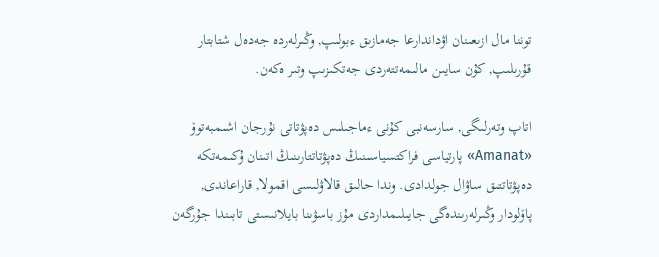توننا مال ازىعىنان اۋداندارعا جەمازىق ءبولىپ, وڭىرلەردە جەدەل شتابتار قۇرىلىپ, كۇن سايىن مالىمەتتەردى جەتكىزىپ وتىر ەكەن.

اتاپ وتەرلىگى, سارسەنبى كۇنى ءماجىلىس دەپۋتاتى نۇرجان اشىمبەتوۆ «Amanat» پارتياسى فراكتسياسىنىڭ دەپۋتاتتارىنىڭ اتىنان ۇكىمەتكە دەپۋتاتتىق ساۋال جولدادى. وندا حالىق قالاۋلىسى اقمولا, قاراعاندى, پاۆلودار وڭىرلەرىندەگى جايىلىمداردى مۇز باسۋىنا بايلانىستى تابىندا جۇرگەن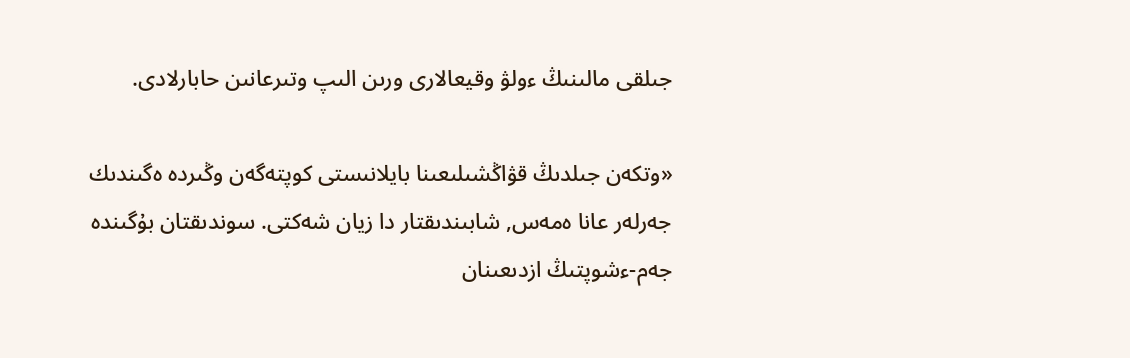جىلقى مالىنىڭ ءولۋ وقيعالارى ورىن الىپ وتىرعانىن حابارلادى.

«وتكەن جىلدىڭ قۋاڭشىلىعىنا بايلانىستى كوپتەگەن وڭىردە ەگىندىك جەرلەر عانا ەمەس, شابىندىقتار دا زيان شەكتى. سوندىقتان بۇگىندە جەم-ءشوپتىڭ ازدىعىنان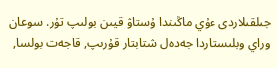جىلقىلاردى ءۇي ماڭىندا ۇستاۋ قيىن بولىپ تۇر. سوعان وراي وبلىستاردا جەدەل شتابتار قۇرىپ, قاجەت بولسا,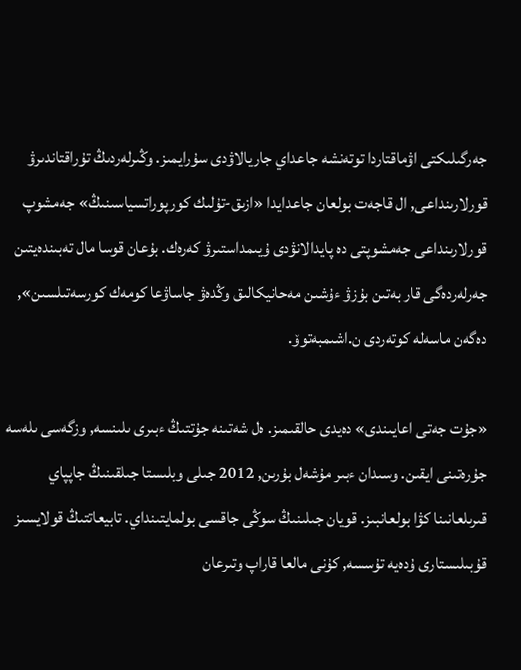جەرگىلىكتى اۋماقتاردا توتەنشە جاعداي جاريالاۋدى سۇرايمىز. وڭىرلەردىڭ تۇراقتاندىرۋ قورلارىنداعى, ال قاجەت بولعان جاعدايدا «ازىق-تۇلىك كورپوراتسياسىنىڭ» جەمشوپ قورلارىنداعى جەمشوپتى دە پايدالانۋدى ۇيىمداستىرۋ كەرەك. بۇعان قوسا مال تەبىندەيتىن جەرلەردەگى قار بەتىن بۇزۋ ءۇشىن مەحانيكالىق وڭدەۋ جاساۋعا كومەك كورسەتىلسىن», دەگەن ماسەلە كوتەردى ن.اشىمبەتوۆ.

«جۇت جەتى اعايىندى» دەيدى حالقىمىز. ەل شەتىنە جۇتتىڭ ءبىرى ىلىنسە, وزگەسى ىلەسە جۇرەتىنى ايقىن. وسىدان ءبىر مۇشەل بۇرىن, 2012 جىلى وبلىستا جىلقىنىڭ جاپپاي قىرىلعانىنا كۋا بولعانبىز. قويان جىلىنىڭ سوڭى جاقسى بولمايتىنداي. تابيعاتتىڭ قولايسىز قۇبىلىستارى ۇدەيە تۇسسە, كۇنى مالعا قاراپ وتىرعان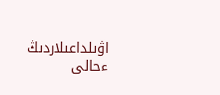اۋىلداعىلاردىڭ ءحالى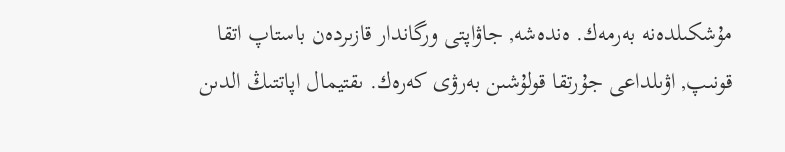مۇشكىلدەنە بەرمەك. ەندەشە, جاۋاپتى ورگاندار قازىردەن باستاپ اتقا قونىپ, اۋىلداعى جۇرتقا قولۇشىن بەرۋى كەرەك. ىقتيمال اپاتتىڭ الدىن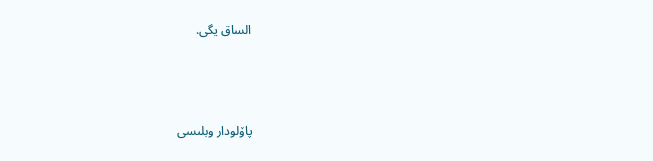الساق يگى.



پاۆلودار وبلىسى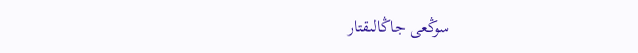سوڭعى جاڭالىقتار